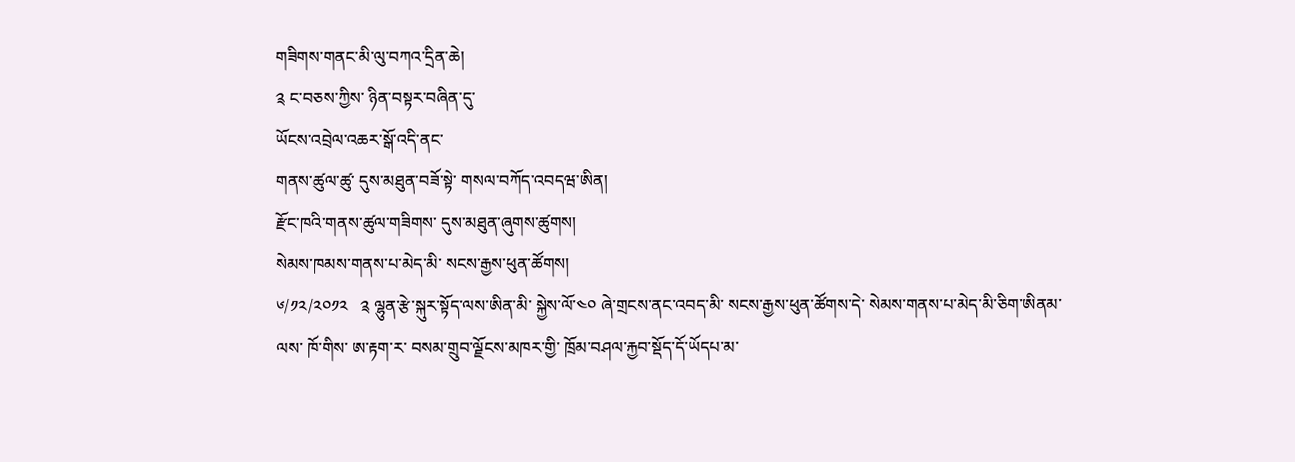གཟིགས་གནང་མི་ལུ་བཀའ་དྲིན་ཆེ།
༉ ང་བཅས་ཀྱིས་ ཉིན་བསྟར་བཞིན་དུ་
ཡོངས་འབྲེལ་འཆར་སྒོ་འདི་ནང་
གནས་ཚུལ་ཚུ་ དུས་མཐུན་བཟོ་སྟེ་ གསལ་བཀོད་འབདཝ་ཨིན།
རྫོང་ཁའི་གནས་ཚུལ་གཟིགས་ དུས་མཐུན་ཞུགས་ཚུགས།
སེམས་ཁམས་གནས་པ་མེད་མི་ སངས་རྒྱས་ཕུན་ཚོགས།
༦/༡༢/༢༠༡༢   ༉ ལྷུན་རྩེ་སྐུར་སྟོད་ལས་ཨིན་མི་ སྐྱེས་ལོ་༤༠ ཞེ་གྲངས་ནང་འབད་མི་ སངས་རྒྱས་ཕུན་ཚོགས་དེ་ སེམས་གནས་པ་མེད་མི་ཅིག་ཨིནམ་ལས་ ཁོ་གིས་ ཨ་རྟག་ར་ བསམ་གྲུབ་ལྗོངས་མཁར་གྱི་ ཁྲོམ་བཤལ་རྐྱབ་སྡོད་དོ་ཡོདཔ་མ་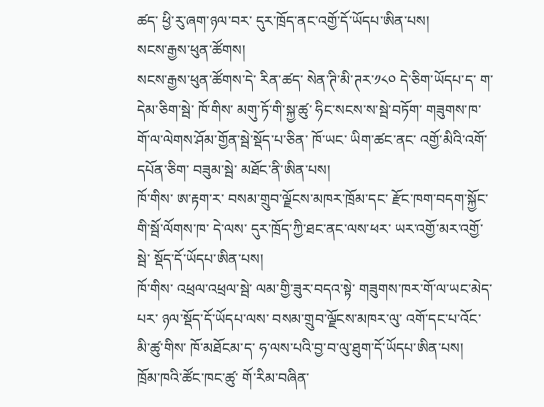ཚད་ ཕྱི་རུ་ཞག་ཉལ་བར་ དུར་ཁྲོད་ནང་འགྱོ་དོ་ཡོདཔ་ཨིན་པས།
སངས་རྒྱས་ཕུན་ཚོགས།
སངས་རྒྱས་ཕུན་ཚོགས་དེ་ རིན་ཚད་ སེན་ཊི་མི་ཊར་༡༨༠ དེ་ཅིག་ཡོདཔ་ད་ ག་དེམ་ཅིག་སྦེ་ ཁོ་གིས་ མགུ་ཏོ་གི་སྐྱ་ཚུ་ ཧིང་སངས་ས་སྦེ་བཏོག་ གཟུགས་ཁ་གོ་ལ་ལེགས་ཤོམ་གྱོན་སྦེ་སྡོད་པ་ཅིན་ ཁོ་ཡང་ ཡིག་ཚང་ནང་ འགྱོ་མིའི་འགོ་དཔོན་ཅིག་ བཟུམ་སྦེ་ མཐོང་ནི་ཨིན་པས།
ཁོ་གིས་ ཨ་རྟག་ར་ བསམ་གྲུབ་ལྗོངས་མཁར་ཁྲོམ་དང་ རྫོང་ཁག་བདག་སྐྱོང་གི་སྦོ་ལོགས་ཁ་ དེ་ལས་ དུར་ཁྲོད་ཀྱི་ཐང་ནང་ལས་ཕར་ ཡར་འགྱོ་མར་འགྱོ་སྦེ་ སྡོད་དོ་ཡོདཔ་ཨིན་པས།
ཁོ་གིས་ འཕྲལ་འཕྲལ་སྦེ་ ལམ་གྱི་ཟུར་བདའ་སྟེ་ གཟུགས་ཁར་གོ་ལ་ཡང་མེད་པར་ ཉལ་སྡོད་དོ་ཡོདཔ་ལས་ བསམ་གྲུབ་ལྗོངས་མཁར་ལུ་ འགོ་དང་པ་འོང་མི་ཚུ་གིས་ ཁོ་མཐོངམ་ད་ ཧ་ལས་པའི་བྱ་བ་ལུ་ཐུག་དོ་ཡོདཔ་ཨིན་པས།
ཁྲོམ་ཁའི་ཚོང་ཁང་ཚུ་ གོ་རིམ་བཞིན་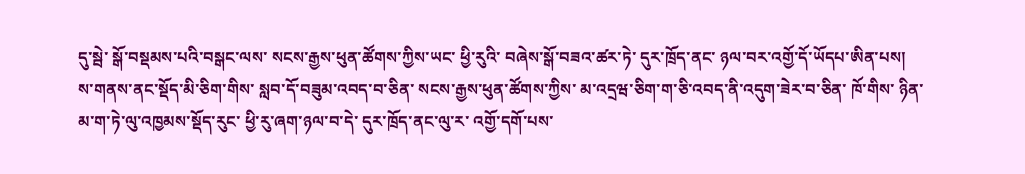དུ་སྦེ་ སྒོ་བསྡམས་པའི་བསྒང་ལས་ སངས་རྒྱས་ཕུན་ཚོགས་ཀྱིས་ཡང་ ཕྱི་རུའི་ བཞེས་སྒོ་བཟའ་ཚར་ཏེ་ དུར་ཁྲོད་ནང་ ཉལ་བར་འགྱོ་དོ་ཡོདཔ་ཨིན་པས།
ས་གནས་ནང་སྡོད་མི་ཅིག་གིས་ སླབ་དོ་བཟུམ་འབད་བ་ཅིན་ སངས་རྒྱས་ཕུན་ཚོགས་ཀྱིས་ མ་འདྲཝ་ཅིག་ག་ཅི་འབད་ནི་འདུག་ཟེར་བ་ཅིན་ ཁོ་གིས་ ཉིན་མ་ག་ཏེ་ལུ་འཁྱམས་སྡོད་རུང་ ཕྱི་རུ་ཞག་ཉལ་བ་དེ་ དུར་ཁྲོད་ནང་ལུ་ར་ འགྱོ་དགོ་པས་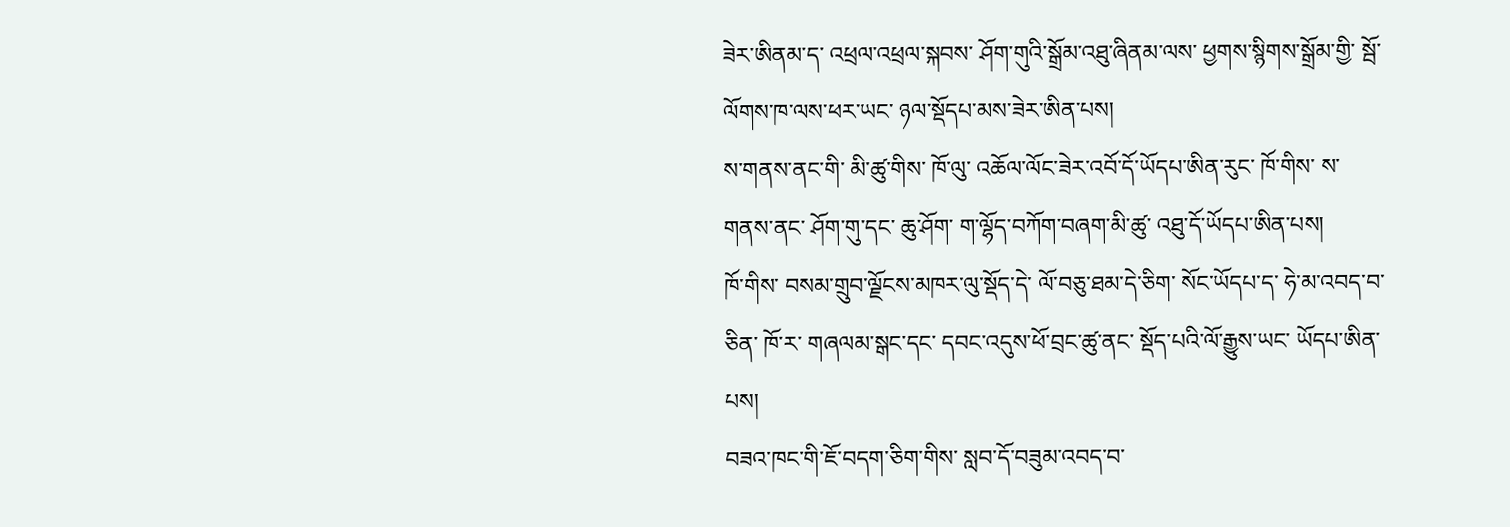ཟེར་ཨིནམ་ད་ འཕྲལ་འཕྲལ་སྐབས་ ཤོག་གུའི་སྒྲོམ་འཐུ་ཞིནམ་ལས་ ཕྱགས་སྙིགས་སྒྲོམ་གྱི་ སྦོ་ལོགས་ཁ་ལས་ཕར་ཡང་ ཉལ་སྡོདཔ་མས་ཟེར་ཨིན་པས།
ས་གནས་ནང་གི་ མི་ཚུ་གིས་ ཁོ་ལུ་ འཆོལ་ལོང་ཟེར་འབོ་དོ་ཡོདཔ་ཨིན་རུང་ ཁོ་གིས་ ས་གནས་ནང་ ཤོག་གུ་དང་ ཆུ་ཤོག་ ག་ལྷོད་བཀོག་བཞག་མི་ཚུ་ འཐུ་དོ་ཡོདཔ་ཨིན་པས།
ཁོ་གིས་ བསམ་གྲུབ་ལྗོངས་མཁར་ལུ་སྡོད་དེ་ ལོ་བཅུ་ཐམ་དེ་ཅིག་ སོང་ཡོདཔ་ད་ ཧེ་མ་འབད་བ་ཅིན་ ཁོ་ར་ གཞལམ་སྒང་དང་ དབང་འདུས་ཕོ་བྲང་ཚུ་ནང་ སྡོད་པའི་ལོ་རྒྱུས་ཡང་ ཡོདཔ་ཨིན་པས།
བཟའ་ཁང་གི་ཇོ་བདག་ཅིག་གིས་ སླབ་དོ་བཟུམ་འབད་བ་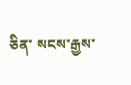ཅིན་ སངས་རྒྱས་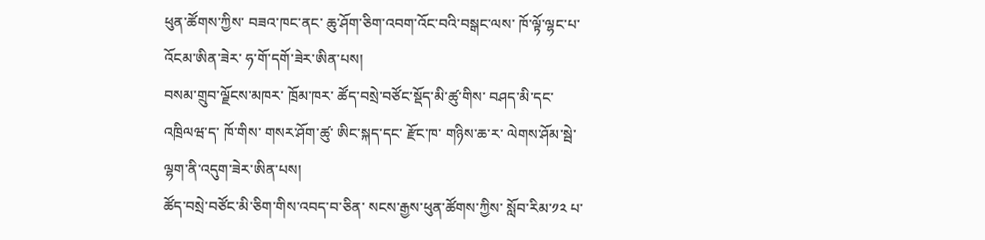ཕུན་ཚོགས་ཀྱིས་ བཟའ་ཁང་ནང་ ཆུ་ཤོག་ཅིག་འབག་འོང་བའི་བསྒང་ལས་ ཁོ་ལྟོ་ལྷང་པ་འོངམ་ཨིན་ཟེར་ ཧ་གོ་དགོ་ཟེར་ཨིན་པས།
བསམ་གྲུབ་ལྗོངས་མཁར་ ཁྲོམ་ཁར་ ཚོད་བསྲེ་བཙོང་སྡོད་མི་ཚུ་གིས་ བཤད་མི་དང་འཁྲིལཝ་ད་ ཁོ་གིས་ གསར་ཤོག་ཚུ་ ཨིང་སྐད་དང་ རྫོང་ཁ་ གཉིས་ཆ་ར་ ལེགས་ཤོམ་སྦེ་ ལྷག་ནི་འདུག་ཟེར་ཨིན་པས།
ཚོད་བསྲེ་བཙོང་མི་ཅིག་གིས་འབད་བ་ཅིན་ སངས་རྒྱས་ཕུན་ཚོགས་ཀྱིས་ སློབ་རིམ་༡༢ པ་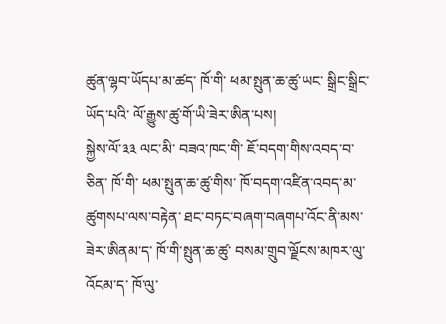ཚུན་ལྷབ་ཡོདཔ་མ་ཚད་ ཁོ་གི་ ཕམ་སྤུན་ཆ་ཚུ་ཡང་ སྒྲིང་སྒྲིང་ཡོད་པའི་ ལོ་རྒྱུས་ཚུ་གོ་ཡི་ཟེར་ཨིན་པས།
སྐྱེས་ལོ་༣༣ ལང་མི་ བཟའ་ཁང་གི་ ཇོ་བདག་གིས་འབད་བ་ཅིན་ ཁོ་གི་ ཕམ་སྤུན་ཆ་ཚུ་གིས་ ཁོ་བདག་འཛིན་འབད་མ་ཚུགསཔ་ལས་བརྟེན་ ཐང་བཏང་བཞག་བཞགཔ་འོང་ནི་མས་ཟེར་ཨིནམ་ད་ ཁོ་གི་སྤུན་ཆ་ཚུ་ བསམ་གྲུབ་ལྗོངས་མཁར་ལུ་འོངམ་ད་ ཁོ་ལུ་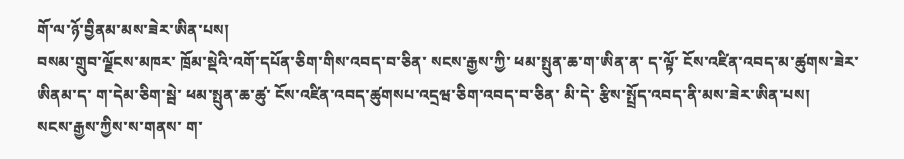གོ་ལ་ཉོ་བྱིནམ་མས་ཟེར་ཨིན་པས།
བསམ་གྲུབ་ལྗོངས་མཁར་ ཁྲོམ་སྡེའི་འགོ་དཔོན་ཅིག་གིས་འབད་བ་ཅིན་ སངས་རྒྱས་ཀྱི་ ཕམ་སྤུན་ཆ་ག་ཨིན་ན་ ད་ལྟོ་ ངོས་འཛིན་འབད་མ་ཚུགས་ཟེར་ཨིནམ་ད་ ག་དེམ་ཅིག་སྦེ་ ཕམ་སྤུན་ཆ་ཚུ་ ངོས་འཛིན་འབད་ཚུགསཔ་འདྲཝ་ཅིག་འབད་བ་ཅིན་ མི་དེ་ རྩིས་སྤྲོད་འབད་ནི་མས་ཟེར་ཨིན་པས།
སངས་རྒྱས་ཀྱིས་ས་གནས་ ག་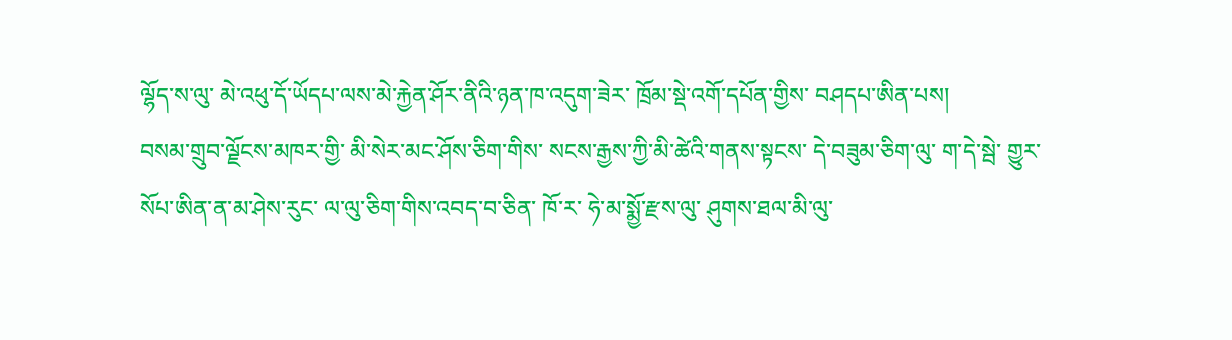ལྷོད་ས་ལུ་ མེ་འཕུ་དོ་ཡོདཔ་ལས་མེ་རྐྱེན་ཤོར་ནིའི་ཉན་ཁ་འདུག་ཟེར་ ཁྲོམ་སྡེ་འགོ་དཔོན་གྱིས་ བཤདཔ་ཨིན་པས།
བསམ་གྲུབ་ལྗོངས་མཁར་གྱི་ མི་སེར་མང་ཤོས་ཅིག་གིས་ སངས་རྒྱས་ཀྱི་མི་ཚེའི་གནས་སྟངས་ དེ་བཟུམ་ཅིག་ལུ་ ག་དེ་སྦེ་ གྱུར་སོཔ་ཨིན་ན་མ་ཤེས་རུང་ ལ་ལུ་ཅིག་གིས་འབད་བ་ཅིན་ ཁོ་ར་ ཧེ་མ་སྨྱོ་རྫས་ལུ་ ཤུགས་ཐལ་མི་ལུ་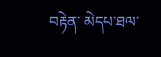བརྟེན་ མེདཔ་ཐལ་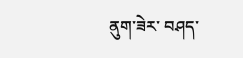ནུག་ཟེར་ བཤད་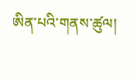ཨིན་པའི་གནས་ཚུལ།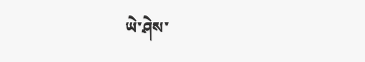ཡེ་ཤེས་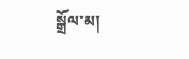སྒྲོལ་མ།